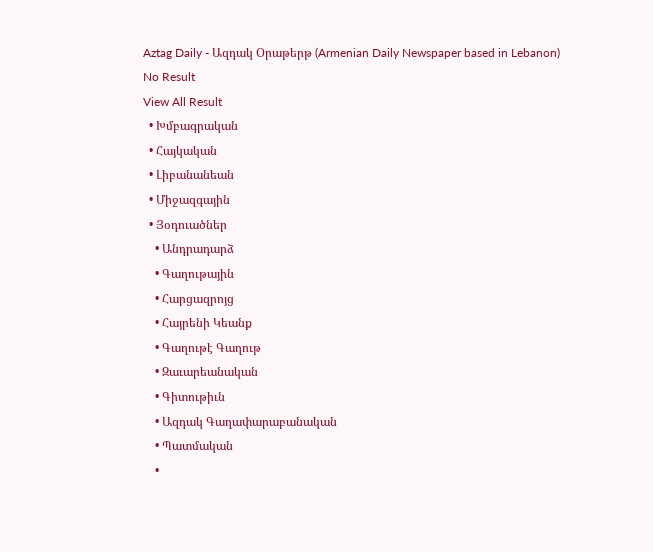Aztag Daily - Ազդակ Օրաթերթ (Armenian Daily Newspaper based in Lebanon)
No Result
View All Result
  • Խմբագրական
  • Հայկական
  • Լիբանանեան
  • Միջազգային
  • Յօդուածներ
    • Անդրադարձ
    • Գաղութային
    • Հարցազրոյց
    • Հայրենի Կեանք
    • Գաղութէ Գաղութ
    • Զաւարեանական
    • Գիտութիւն
    • Ազդակ Գաղափարաբանական
    • Պատմական
    •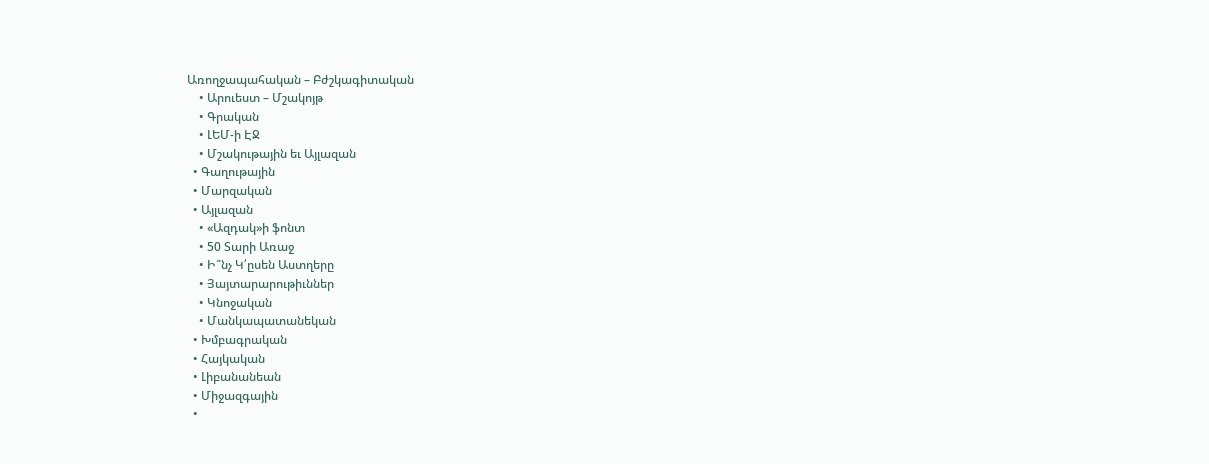Առողջապահական – Բժշկագիտական
    • Արուեստ – Մշակոյթ
    • Գրական
    • ԼԵՄ-ի ԷՋ
    • Մշակութային եւ Այլազան
  • Գաղութային
  • Մարզական
  • Այլազան
    • «Ազդակ»ի ֆոնտ
    • 50 Տարի Առաջ
    • Ի՞նչ Կ՛ըսեն Աստղերը
    • Յայտարարութիւններ
    • Կնոջական
    • Մանկապատանեկան
  • Խմբագրական
  • Հայկական
  • Լիբանանեան
  • Միջազգային
  •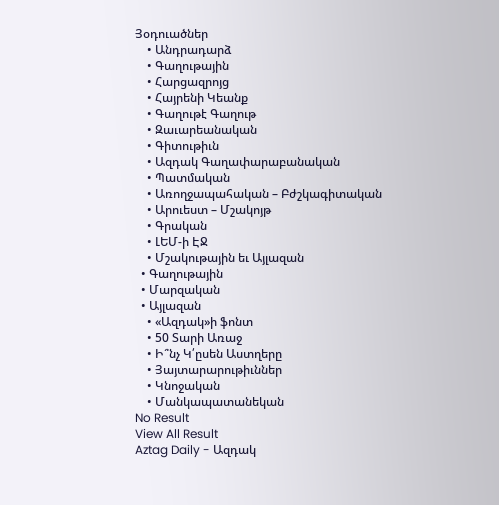Յօդուածներ
    • Անդրադարձ
    • Գաղութային
    • Հարցազրոյց
    • Հայրենի Կեանք
    • Գաղութէ Գաղութ
    • Զաւարեանական
    • Գիտութիւն
    • Ազդակ Գաղափարաբանական
    • Պատմական
    • Առողջապահական – Բժշկագիտական
    • Արուեստ – Մշակոյթ
    • Գրական
    • ԼԵՄ-ի ԷՋ
    • Մշակութային եւ Այլազան
  • Գաղութային
  • Մարզական
  • Այլազան
    • «Ազդակ»ի ֆոնտ
    • 50 Տարի Առաջ
    • Ի՞նչ Կ՛ըսեն Աստղերը
    • Յայտարարութիւններ
    • Կնոջական
    • Մանկապատանեկան
No Result
View All Result
Aztag Daily - Ազդակ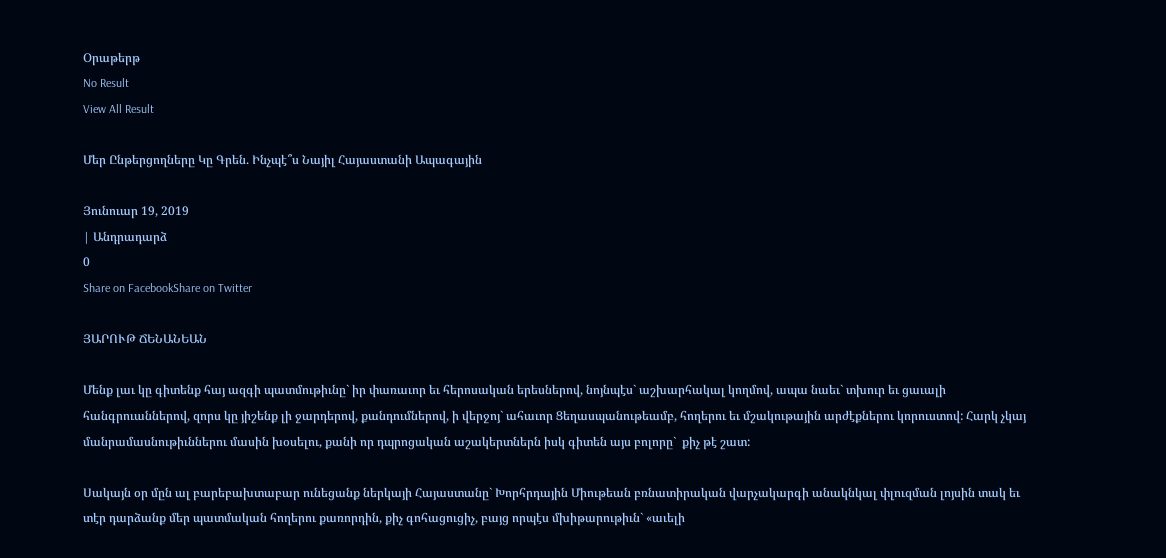Օրաթերթ
No Result
View All Result

Մեր Ընթերցողները Կը Գրեն. Ինչպէ՞ս Նայիլ Հայաստանի Ապագային

Յունուար 19, 2019
| Անդրադարձ
0
Share on FacebookShare on Twitter

ՅԱՐՈՒԹ ՃԵՆԱՆԵԱՆ

Մենք լաւ կը գիտենք հայ ազգի պատմութիւնը` իր փառաւոր եւ հերոսական երեսներով, նոյնպէս` աշխարհակալ կողմով, ապա նաեւ` տխուր եւ ցաւալի հանգրուաններով, զորս կը յիշենք լի ջարդերով, քանդումներով, ի վերջոյ` ահաւոր Ցեղասպանութեամբ, հողերու եւ մշակութային արժէքներու կորուստով: Հարկ չկայ մանրամասնութիւններու մասին խօսելու, քանի որ դպրոցական աշակերտներն իսկ գիտեն այս բոլորը`  քիչ թէ շատ:

Սակայն օր մըն ալ բարեբախտաբար ունեցանք ներկայի Հայաստանը` Խորհրդային Միութեան բռնատիրական վարչակարգի անակնկալ փլուզման լոյսին տակ եւ տէր դարձանք մեր պատմական հողերու քառորդին, քիչ գոհացուցիչ, բայց որպէս մխիթարութիւն` «աւելի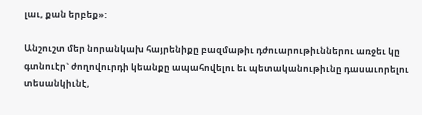լաւ, քան երբեք»:

Անշուշտ մեր նորանկախ հայրենիքը բազմաթիւ դժուարութիւններու առջեւ կը գտնուէր` ժողովուրդի կեանքը ապահովելու եւ պետականութիւնը դասաւորելու տեսանկիւնէ,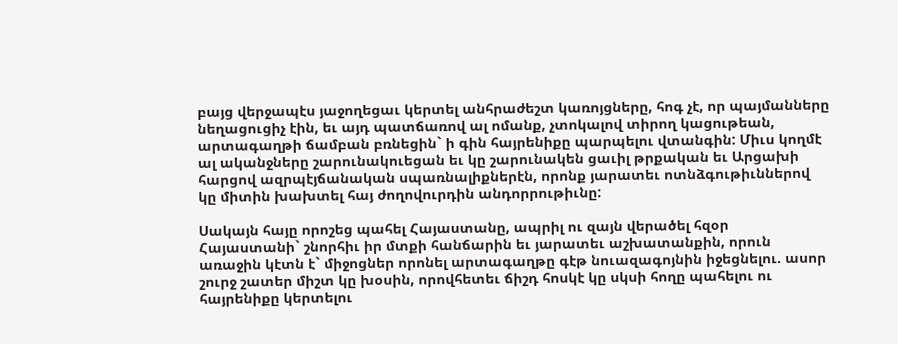բայց վերջապէս յաջողեցաւ կերտել անհրաժեշտ կառոյցները, հոգ չէ, որ պայմանները նեղացուցիչ էին, եւ այդ պատճառով ալ ոմանք, չտոկալով տիրող կացութեան, արտագաղթի ճամբան բռնեցին` ի գին հայրենիքը պարպելու վտանգին: Միւս կողմէ ալ ականջները շարունակուեցան եւ կը շարունակեն ցաւիլ թրքական եւ Արցախի հարցով ազրպէյճանական սպառնալիքներէն, որոնք յարատեւ ոտնձգութիւններով կը միտին խախտել հայ ժողովուրդին անդորրութիւնը:

Սակայն հայը որոշեց պահել Հայաստանը, ապրիլ ու զայն վերածել հզօր Հայաստանի` շնորհիւ իր մտքի հանճարին եւ յարատեւ աշխատանքին, որուն առաջին կէտն է` միջոցներ որոնել արտագաղթը գէթ նուազագոյնին իջեցնելու. ասոր շուրջ շատեր միշտ կը խօսին, որովհետեւ ճիշդ հոսկէ կը սկսի հողը պահելու ու հայրենիքը կերտելու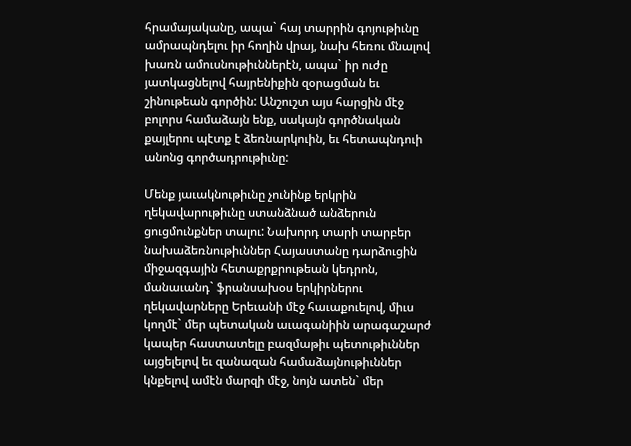հրամայականը, ապա` հայ տարրին գոյութիւնը ամրապնդելու իր հողին վրայ, նախ հեռու մնալով խառն ամուսնութիւններէն, ապա` իր ուժը յատկացնելով հայրենիքին զօրացման եւ շինութեան գործին: Անշուշտ այս հարցին մէջ բոլորս համաձայն ենք, սակայն գործնական քայլերու պէտք է ձեռնարկուին, եւ հետապնդուի անոնց գործադրութիւնը:

Մենք յաւակնութիւնը չունինք երկրին ղեկավարութիւնը ստանձնած անձերուն ցուցմունքներ տալու: Նախորդ տարի տարբեր նախաձեռնութիւններ Հայաստանը դարձուցին միջազգային հետաքրքրութեան կեդրոն, մանաւանդ` ֆրանսախօս երկիրներու ղեկավարները Երեւանի մէջ հաւաքուելով, միւս կողմէ` մեր պետական աւագանիին արագաշարժ կապեր հաստատելը բազմաթիւ պետութիւններ այցելելով եւ զանազան համաձայնութիւններ կնքելով ամէն մարզի մէջ, նոյն ատեն` մեր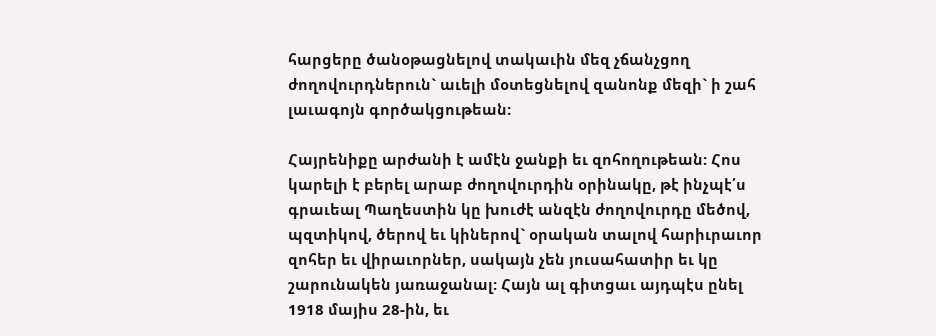հարցերը ծանօթացնելով տակաւին մեզ չճանչցող ժողովուրդներուն` աւելի մօտեցնելով զանոնք մեզի` ի շահ լաւագոյն գործակցութեան:

Հայրենիքը արժանի է ամէն ջանքի եւ զոհողութեան: Հոս կարելի է բերել արաբ ժողովուրդին օրինակը, թէ ինչպէ՛ս գրաւեալ Պաղեստին կը խուժէ անզէն ժողովուրդը մեծով, պզտիկով, ծերով եւ կիներով` օրական տալով հարիւրաւոր զոհեր եւ վիրաւորներ, սակայն չեն յուսահատիր եւ կը շարունակեն յառաջանալ: Հայն ալ գիտցաւ այդպէս ընել 1918 մայիս 28-ին, եւ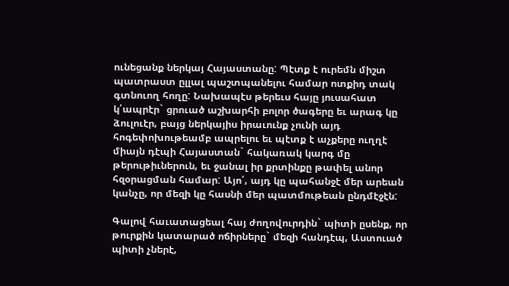ունեցանք ներկայ Հայաստանը: Պէտք է ուրեմն միշտ պատրաստ ըլլալ պաշտպանելու համար ոտքիդ տակ գտնուող հողը: Նախապէս թերեւս հայը յուսահատ կ՛ապրէր` ցրուած աշխարհի բոլոր ծագերը եւ արագ կը ձուլուէր, բայց ներկայիս իրաւունք չունի այդ հոգեփոխութեամբ ապրելու եւ պէտք է աչքերը ուղղէ միայն դէպի Հայաստան` հակառակ կարգ մը թերութիւներուն, եւ ջանալ իր քրտինքը թափել անոր հզօրացման համար: Այո՛, այդ կը պահանջէ մեր արեան կանչը, որ մեզի կը հասնի մեր պատմութեան ընդմէջէն:

Գալով հաւատացեալ հայ ժողովուրդին` պիտի ըսենք, որ թուրքին կատարած ոճիրները` մեզի հանդէպ, Աստուած պիտի չներէ,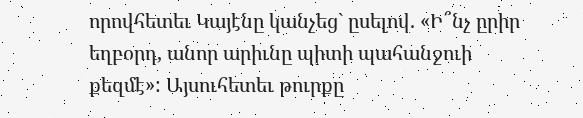որովհետեւ Կայէնը կանչեց` ըսելով. «Ի՞նչ ըրիր եղբօրդ, անոր արիւնը պիտի պահանջուի քեզմէ»: Այսուհետեւ թուրքը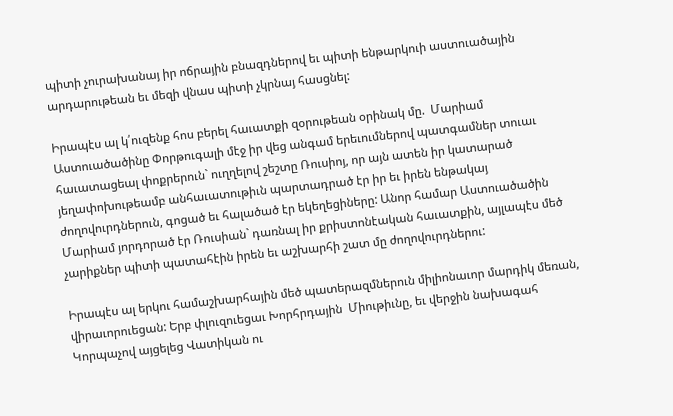պիտի չուրախանայ իր ոճրային բնազդներով եւ պիտի ենթարկուի աստուածային արդարութեան եւ մեզի վնաս պիտի չկրնայ հասցնել:

Իրապէս ալ կ՛ուզենք հոս բերել հաւատքի զօրութեան օրինակ մը.  Մարիամ Աստուածածինը Փորթուգալի մէջ իր վեց անգամ երեւումներով պատգամներ տուաւ հաւատացեալ փոքրերուն` ուղղելով շեշտը Ռուսիոյ, որ այն ատեն իր կատարած յեղափոխութեամբ անհաւատութիւն պարտադրած էր իր եւ իրեն ենթակայ ժողովուրդներուն, գոցած եւ հալածած էր եկեղեցիները: Անոր համար Աստուածածին Մարիամ յորդորած էր Ռուսիան` դառնալ իր քրիստոնէական հաւատքին, այլապէս մեծ չարիքներ պիտի պատահէին իրեն եւ աշխարհի շատ մը ժողովուրդներու:

Իրապէս ալ երկու համաշխարհային մեծ պատերազմներուն միլիոնաւոր մարդիկ մեռան, վիրաւորուեցան: Երբ փլուզուեցաւ Խորհրդային  Միութիւնը, եւ վերջին նախագահ Կորպաչով այցելեց Վատիկան ու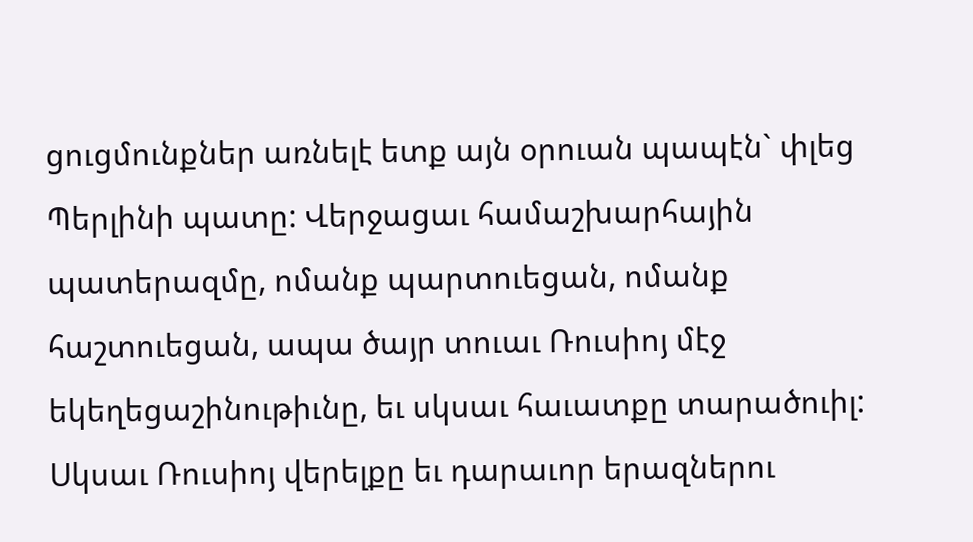ցուցմունքներ առնելէ ետք այն օրուան պապէն` փլեց Պերլինի պատը: Վերջացաւ համաշխարհային պատերազմը, ոմանք պարտուեցան, ոմանք հաշտուեցան, ապա ծայր տուաւ Ռուսիոյ մէջ եկեղեցաշինութիւնը, եւ սկսաւ հաւատքը տարածուիլ: Սկսաւ Ռուսիոյ վերելքը եւ դարաւոր երազներու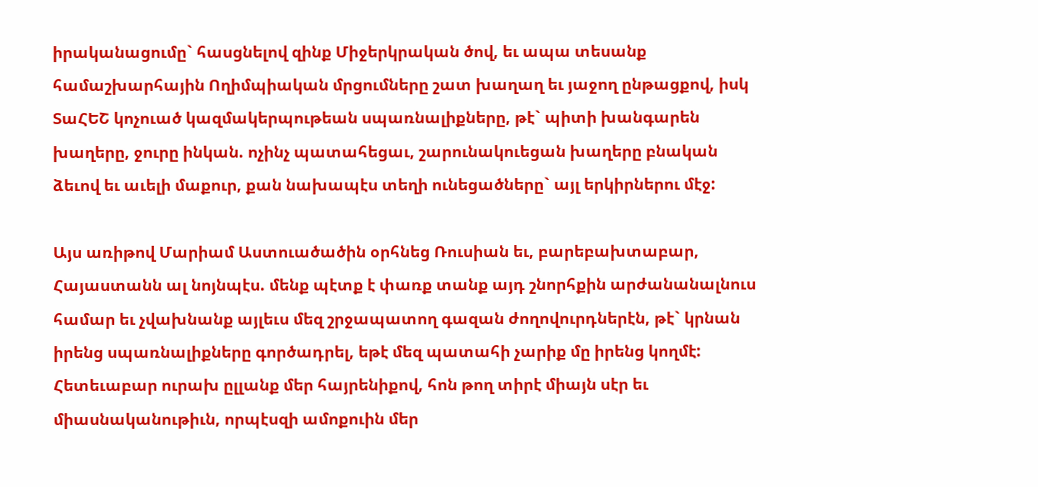իրականացումը` հասցնելով զինք Միջերկրական ծով, եւ ապա տեսանք համաշխարհային Ողիմպիական մրցումները շատ խաղաղ եւ յաջող ընթացքով, իսկ ՏաՀԵՇ կոչուած կազմակերպութեան սպառնալիքները, թէ` պիտի խանգարեն խաղերը, ջուրը ինկան. ոչինչ պատահեցաւ, շարունակուեցան խաղերը բնական ձեւով եւ աւելի մաքուր, քան նախապէս տեղի ունեցածները` այլ երկիրներու մէջ:

Այս առիթով Մարիամ Աստուածածին օրհնեց Ռուսիան եւ, բարեբախտաբար, Հայաստանն ալ նոյնպէս. մենք պէտք է փառք տանք այդ շնորհքին արժանանալնուս համար եւ չվախնանք այլեւս մեզ շրջապատող գազան ժողովուրդներէն, թէ` կրնան իրենց սպառնալիքները գործադրել, եթէ մեզ պատահի չարիք մը իրենց կողմէ: Հետեւաբար ուրախ ըլլանք մեր հայրենիքով, հոն թող տիրէ միայն սէր եւ միասնականութիւն, որպէսզի ամոքուին մեր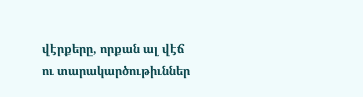վէրքերը, որքան ալ վէճ ու տարակարծութիւններ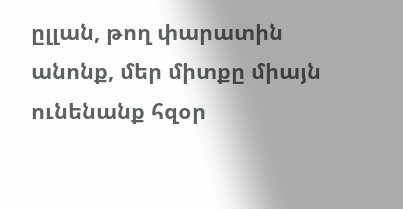ըլլան, թող փարատին անոնք, մեր միտքը միայն ունենանք հզօր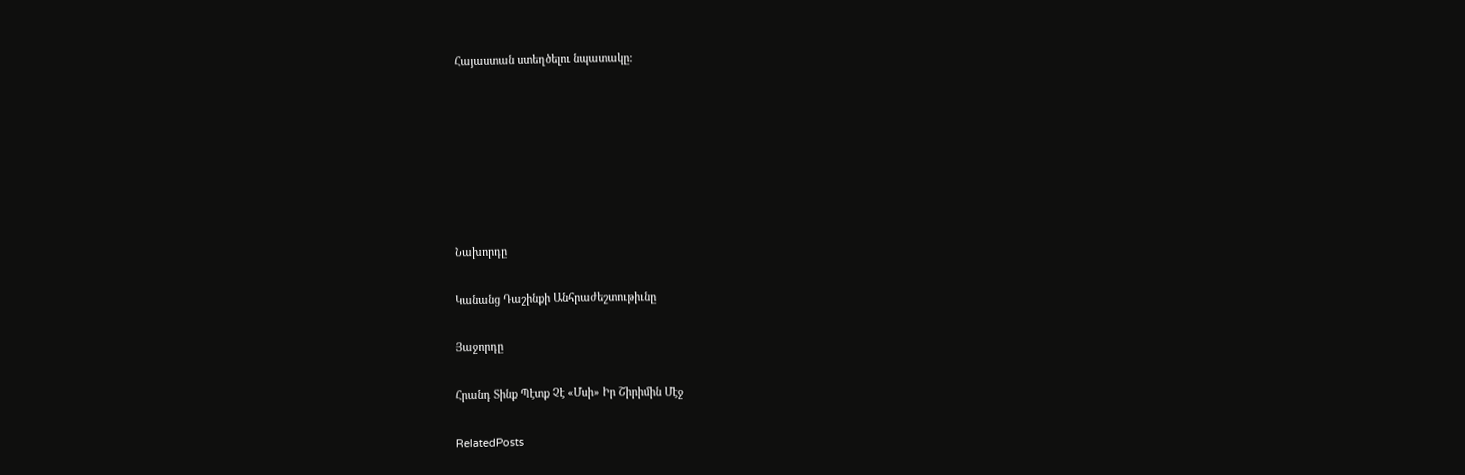Հայաստան ստեղծելու նպատակը:







Նախորդը

Կանանց Դաշինքի Անհրաժեշտութիւնը

Յաջորդը

Հրանդ Տինք Պէտք Չէ «Մսի» Իր Շիրիմին Մէջ

RelatedPosts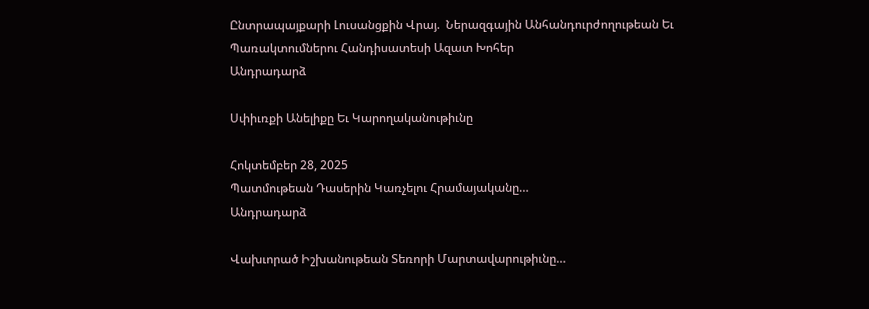Ընտրապայքարի Լուսանցքին Վրայ.  Ներազգային Անհանդուրժողութեան Եւ Պառակտումներու Հանդիսատեսի Ազատ Խոհեր
Անդրադարձ

Սփիւռքի Անելիքը Եւ Կարողականութիւնը

Հոկտեմբեր 28, 2025
Պատմութեան Դասերին Կառչելու Հրամայականը…
Անդրադարձ

Վախւորած Իշխանութեան Տեռորի Մարտավարութիւնը…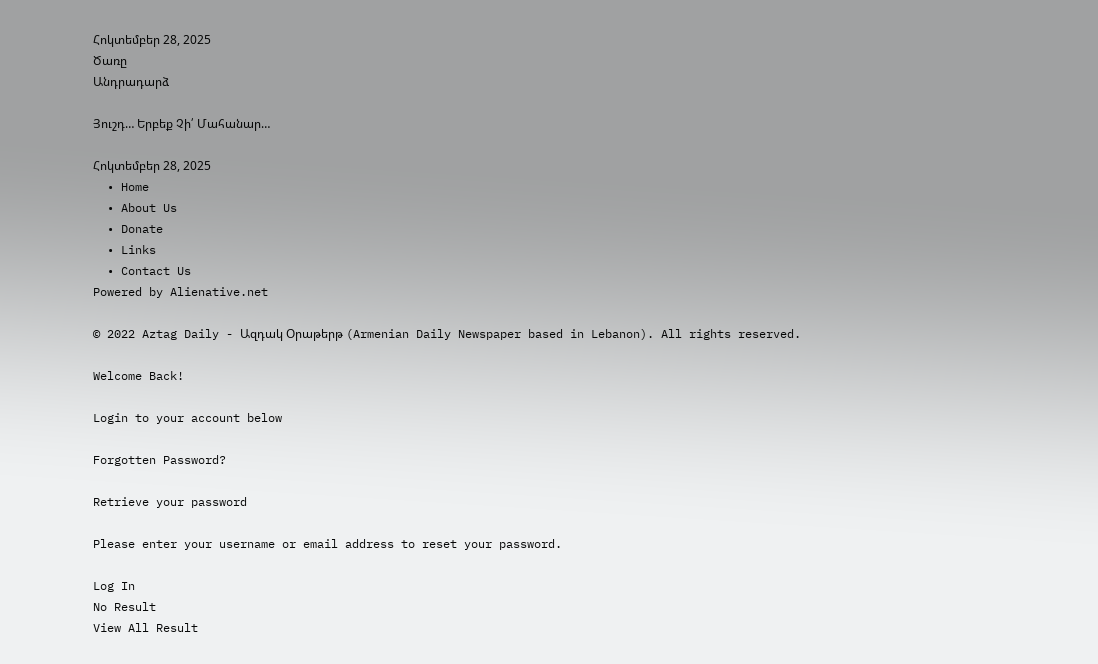Հոկտեմբեր 28, 2025
Ծառը
Անդրադարձ

Յուշդ… Երբեք Չի՛ Մահանար…

Հոկտեմբեր 28, 2025
  • Home
  • About Us
  • Donate
  • Links
  • Contact Us
Powered by Alienative.net

© 2022 Aztag Daily - Ազդակ Օրաթերթ (Armenian Daily Newspaper based in Lebanon). All rights reserved.

Welcome Back!

Login to your account below

Forgotten Password?

Retrieve your password

Please enter your username or email address to reset your password.

Log In
No Result
View All Result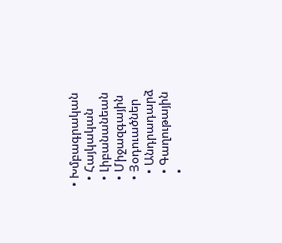• Խմբագրական
  • Հայկական
  • Լիբանանեան
  • Միջազգային
  • Յօդուածներ
    • Անդրադարձ
    • Գաղութային
    •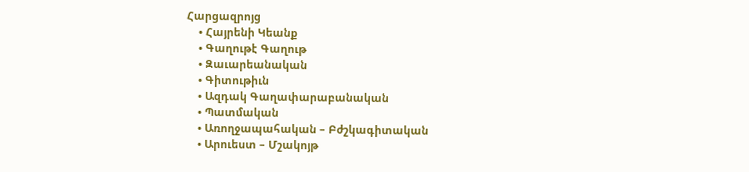Հարցազրոյց
    • Հայրենի Կեանք
    • Գաղութէ Գաղութ
    • Զաւարեանական
    • Գիտութիւն
    • Ազդակ Գաղափարաբանական
    • Պատմական
    • Առողջապահական – Բժշկագիտական
    • Արուեստ – Մշակոյթ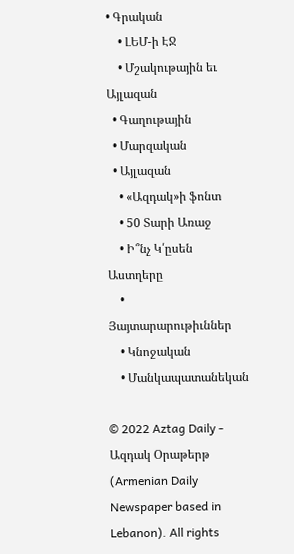• Գրական
    • ԼԵՄ-ի ԷՋ
    • Մշակութային եւ Այլազան
  • Գաղութային
  • Մարզական
  • Այլազան
    • «Ազդակ»ի ֆոնտ
    • 50 Տարի Առաջ
    • Ի՞նչ Կ՛ըսեն Աստղերը
    • Յայտարարութիւններ
    • Կնոջական
    • Մանկապատանեկան

© 2022 Aztag Daily - Ազդակ Օրաթերթ (Armenian Daily Newspaper based in Lebanon). All rights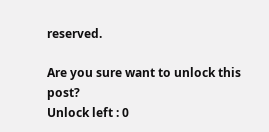reserved.

Are you sure want to unlock this post?
Unlock left : 0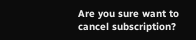Are you sure want to cancel subscription?